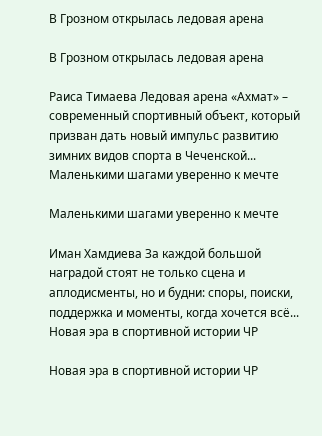В Грозном открылась ледовая арена

В Грозном открылась ледовая арена

Раиса Тимаева Ледовая арена «Ахмат» – современный спортивный объект, который призван дать новый импульс развитию зимних видов спорта в Чеченской...
Маленькими шагами уверенно к мечте

Маленькими шагами уверенно к мечте

Иман Хамдиева За каждой большой наградой стоят не только сцена и аплодисменты, но и будни: споры, поиски, поддержка и моменты, когда хочется всё...
Новая эра в спортивной истории ЧР

Новая эра в спортивной истории ЧР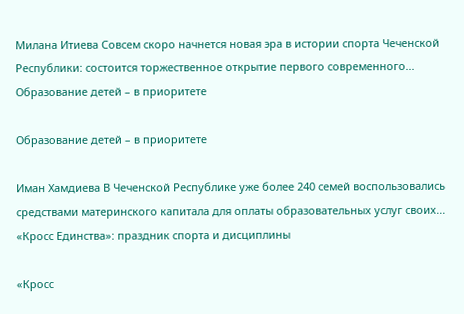Милана Итиева Совсем скоро начнется новая эра в истории спорта Чеченской Республики: состоится торжественное открытие первого современного...
Образование детей – в приоритете

Образование детей – в приоритете

Иман Хамдиева В Чеченской Республике уже более 240 семей воспользовались средствами материнского капитала для оплаты образовательных услуг своих...
«Кросс Единства»: праздник спорта и дисциплины

«Кросс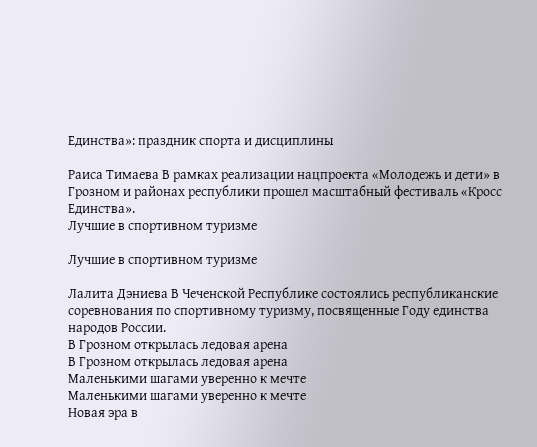Единства»: праздник спорта и дисциплины

Раиса Тимаева В рамках реализации нацпроекта «Молодежь и дети» в Грозном и районах республики прошел масштабный фестиваль «Кросс Единства».
Лучшие в спортивном туризме

Лучшие в спортивном туризме

Лалита Дэниева В Чеченской Республике состоялись республиканские соревнования по спортивному туризму, посвященные Году единства народов России.
В Грозном открылась ледовая арена
В Грозном открылась ледовая арена
Маленькими шагами уверенно к мечте
Маленькими шагами уверенно к мечте
Новая эра в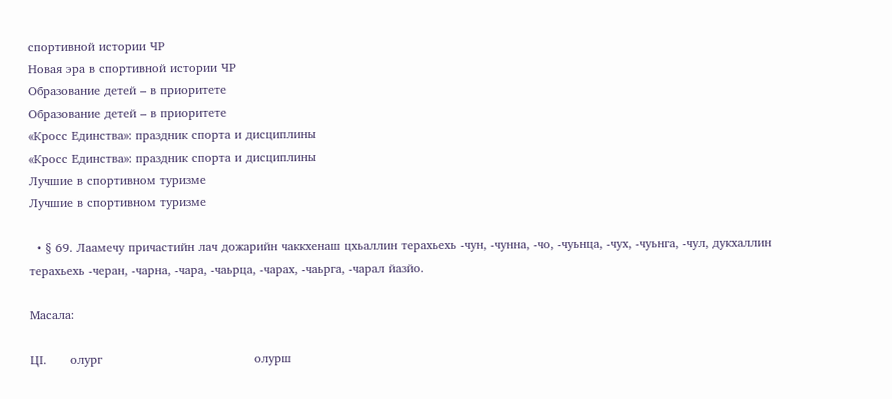спортивной истории ЧР
Новая эра в спортивной истории ЧР
Образование детей – в приоритете
Образование детей – в приоритете
«Кросс Единства»: праздник спорта и дисциплины
«Кросс Единства»: праздник спорта и дисциплины
Лучшие в спортивном туризме
Лучшие в спортивном туризме

  • § 69. Лаамечу причастийн лач дожарийн чаккхенаш цхьаллин терахьехь -чун, -чунна, -чо, -чуьнца, -чух, -чуьнга, -чул, дукхаллин терахьехь -черан, -чарна, -чара, -чаьрца, -чарах, -чаьрга, -чарал йазйо.

Масала:

ЦӀ.      олург                                      олурш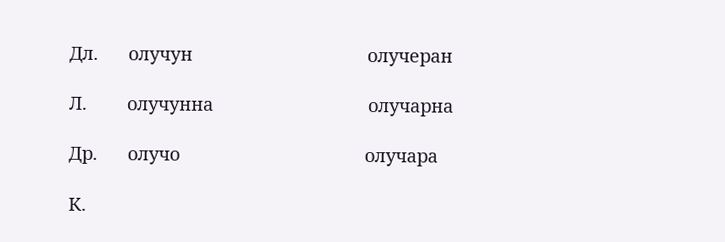Дл.      олучун                                   олучеран

Л.        олучунна                               олучарна

Др.      олучо                                     олучара

К.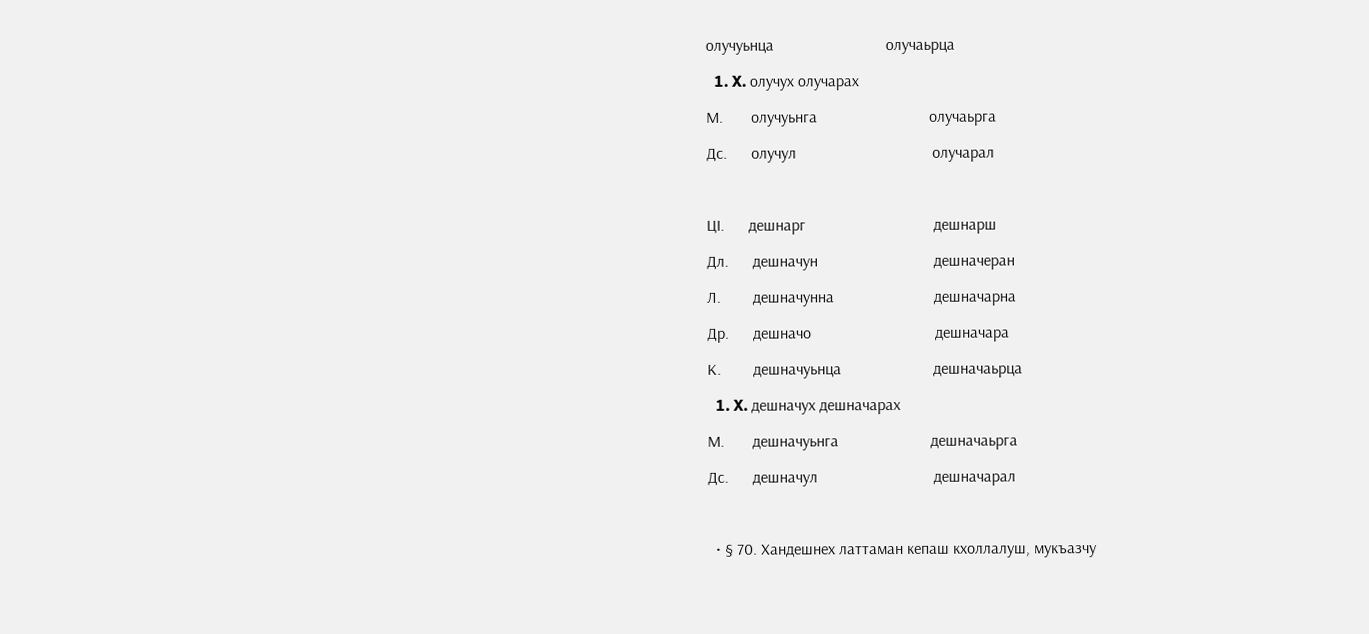олучуьнца                            олучаьрца

  1. X. олучух олучарах

М.       олучуьнга                            олучаьрга

Дс.      олучул                                  олучарал



ЦӀ.      дешнарг                                дешнарш

Дл.      дешначун                             дешначеран

Л.        дешначунна                         дешначарна

Др.      дешначо                               дешначара

К.        дешначуьнца                       дешначаьрца

  1. X. дешначух дешначарах

М.       дешначуьнга                       дешначаьрга

Дс.      дешначул                             дешначарал



  • § 70. Хандешнех латтаман кепаш кхоллалуш, мукъазчу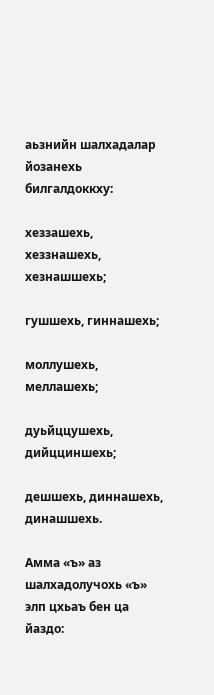аьзнийн шалхадалар йозанехь билгалдоккху:

хеззашехь, хеззнашехь, хезнашшехь;

гушшехь, гиннашехь;

моллушехь, меллашехь;

дуьйццушехь, дийцциншехь;

дешшехь, диннашехь, динашшехь.

Амма «ъ» аз шалхадолучохь «ъ» элп цхьаъ бен ца йаздо: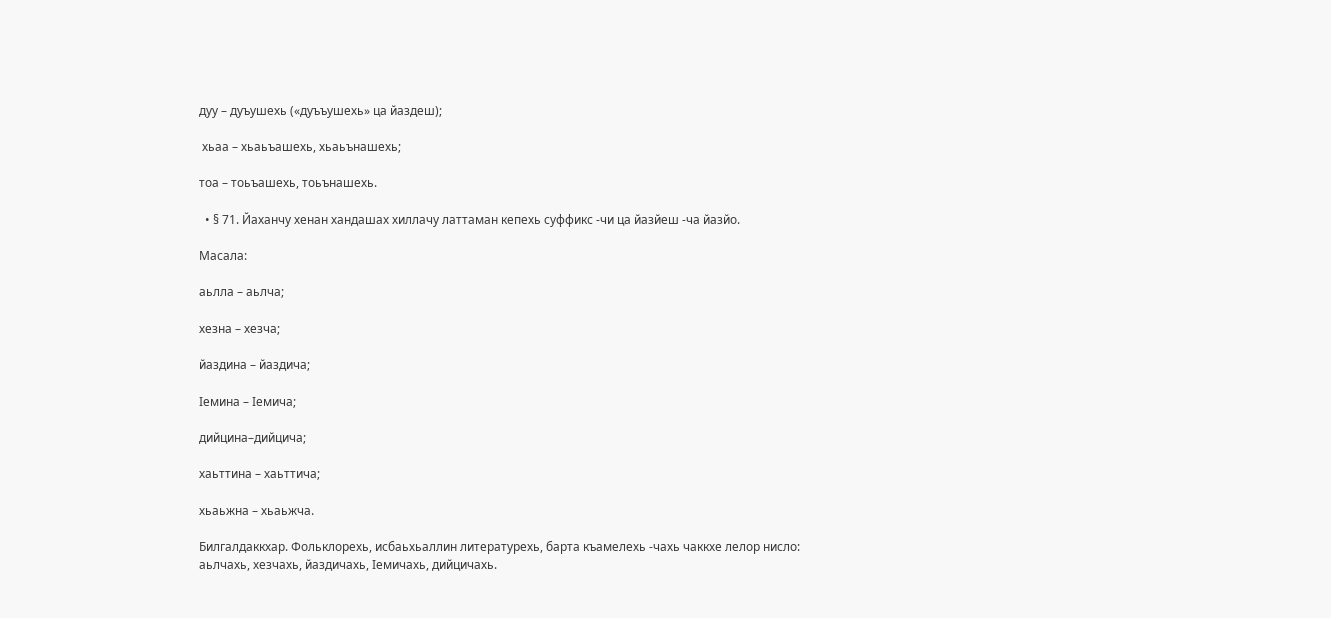дуу – дуъушехь («дуъъушехь» ца йаздеш);

 хьаа – хьаьъашехь, хьаьънашехь;

тоа – тоьъашехь, тоьънашехь.

  • § 71. Йаханчу хенан хандашах хиллачу латтаман кепехь суффикс -чи ца йазйеш -ча йазйо.

Масала:

аьлла – аьлча;

хезна – хезча;

йаздина – йаздича;

Ӏемина – Ӏемича;

дийцина–дийцича;

хаьттина – хаьттича;

хьаьжна – хьаьжча.

Билгалдаккхар. Фольклорехь, исбаьхьаллин литературехь, барта къамелехь -чахь чаккхе лелор нисло: аьлчахь, хезчахь, йаздичахь, Ӏемичахь, дийцичахь.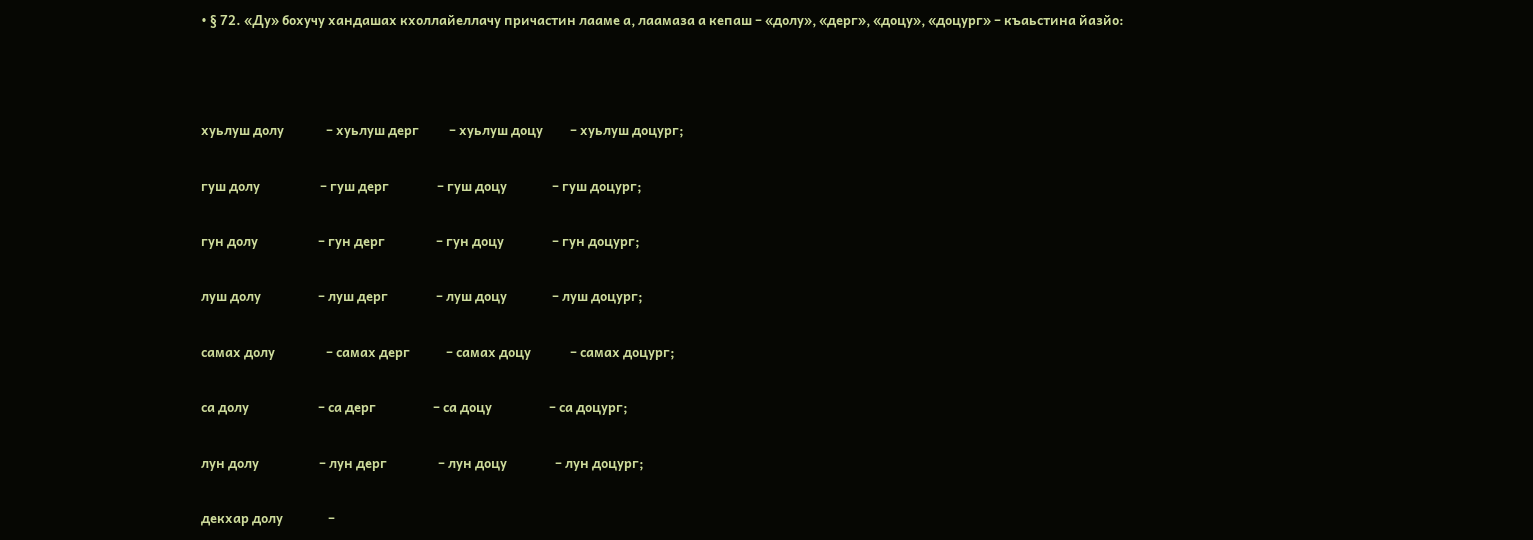• § 72. «Ду» бохучу хандашах кхоллайеллачу причастин лааме а, лаамаза а кепаш – «долу», «дерг», «доцу», «доцург» – къаьстина йазйо:



хуьлуш долу              – хуьлуш дерг          – хуьлуш доцу         – хуьлуш доцург;

гуш долу                    – гуш дерг                – гуш доцу               – гуш доцург;

гун долу                    – гун дерг                 – гун доцу                – гун доцург;

луш долу                   – луш дерг                – луш доцу               – луш доцург;

самах долу                 – самах дерг            – самах доцу             – самах доцург;

са долу                       – са дерг                   – са доцу                   – са доцург;

лун долу                    – лун дерг                 – лун доцу                – лун доцург;

декхар долу               –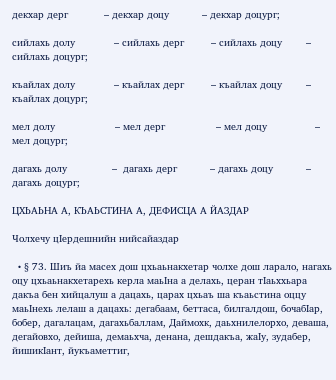декхар дерг            – декхар доцу           – декхар доцург;

сийлахь долу             – сийлахь дерг         – сийлахь доцу        – сийлахь доцург;

къайлах долу             – къайлах дерг         – къайлах доцу        – къайлах доцург;

мел долу                    – мел дерг                 – мел доцу                – мел доцург;

дагахь долу               –  дагахь дерг           – дагахь доцу           – дагахь доцург;

ЦХЬАЬНА А, КЪАЬСТИНА А, ДЕФИСЦА А ЙАЗДАР

Чолхечу цӀердешнийн нийсайаздар

  • § 73. Шиъ йа масех дош цхьаьнакхетар чолхе дош ларало, нагахь оцу цхьаьнакхетарехь керла маьӀна а делахь, церан тӀаьххьара дакъа бен хийцалуш а дацахь, царах цхьаъ ша къаьстина оццу маьӀнехь лелаш а дацахь: дегабаам, беттаса, билгалдош, бочабӀар, бобер, дагалацам, дагахьбаллам, Даймохк, даьхнилелорхо, деваша, дегайовхо, дейиша, демаьхча, денана, дешдакъа, жаӀу, зудабер, йишикӀант, йукъаметтиг,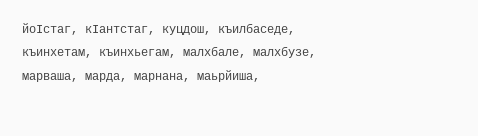йоӀстаг, кӀантстаг, куцдош, къилбаседе, къинхетам, къинхьегам, малхбале, малхбузе, марваша, марда, марнана, маьрйиша,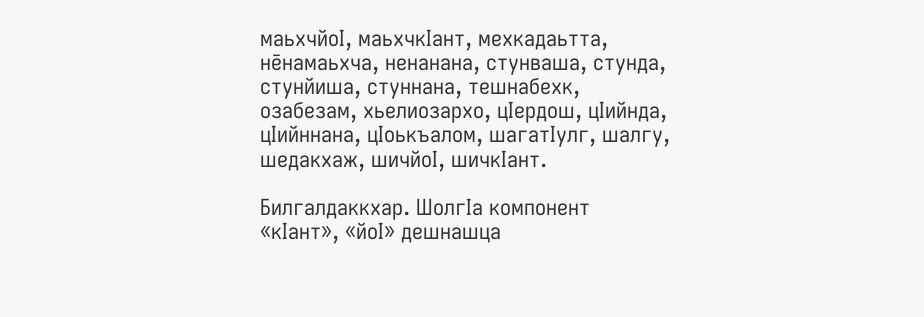маьхчйоӀ, маьхчкӀант, мехкадаьтта, нēнамаьхча, ненанана, стунваша, стунда, стунйиша, стуннана, тешнабехк, озабезам, хьелиозархо, цӀердош, цӀийнда, цӀийннана, цӀоькъалом, шагатӀулг, шалгу, шедакхаж, шичйоӀ, шичкӀант.

Билгалдаккхар. ШолгӀа компонент «кӀант», «йоӀ» дешнашца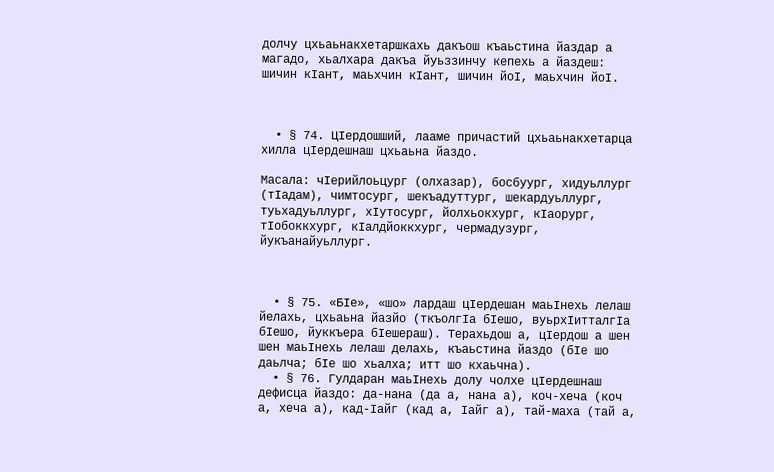долчу цхьаьнакхетаршкахь дакъош къаьстина йаздар а магадо, хьалхара дакъа йуьззинчу кепехь а йаздеш: шичин кӀант, маьхчин кӀант, шичин йоӀ, маьхчин йоӀ.



  • § 74. ЦӀердошший, лааме причастий цхьаьнакхетарца хилла цӀердешнаш цхьаьна йаздо.

Масала: чӀерийлоьцург (олхазар), босбуург, хидуьллург (тӀадам), чимтосург, шекъадуттург, шекардуьллург, туьхадуьллург, хӀутосург, йолхьокхург, кӀаорург, тӀобоккхург, кӀалдйоккхург, чермадузург, йукъанайуьллург.



  • § 75. «БӀе», «шо» лардаш цӀердешан маьӀнехь лелаш йелахь, цхьаьна йазйо (ткъолгӀа бӀешо, вуьрхӀитталгӀа бӀешо, йуккъера бӀешераш). Терахьдош а, цӀердош а шен шен маьӀнехь лелаш делахь, къаьстина йаздо (бӀе шо даьлча; бӀе шо хьалха; итт шо кхаьчна).
  • § 76. Гулдаран маьӀнехь долу чолхе цӀердешнаш дефисца йаздо: да-нана (да а, нана а), коч-хеча (коч а, хеча а), кад-Ӏайг (кад а, Ӏайг а), тай-маха (тай а,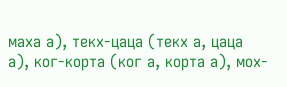маха а), текх-цаца (текх а, цаца а), ког-корта (ког а, корта а), мох-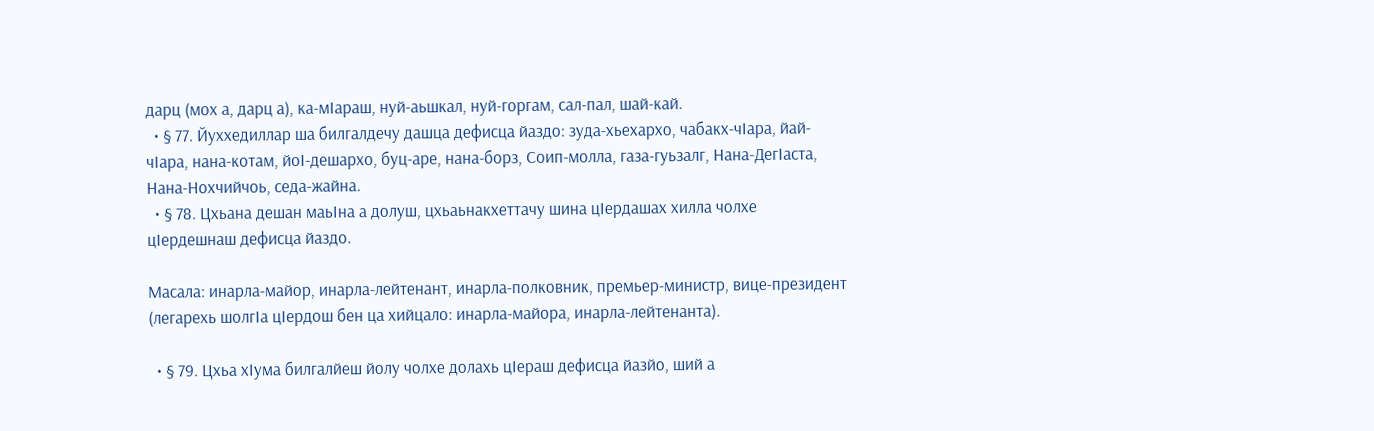дарц (мох а, дарц а), ка-мӀараш, нуй-аьшкал, нуй-горгам, сал-пал, шай-кай.
  • § 77. Йуххедиллар ша билгалдечу дашца дефисца йаздо: зуда-хьехархо, чабакх-чӀара, йай-чӀара, нана-котам, йоӀ-дешархо, буц-аре, нана-борз, Соип-молла, газа-гуьзалг, Нана-ДегӀаста, Нана-Нохчийчоь, седа-жайна.
  • § 78. Цхьана дешан маьӀна а долуш, цхьаьнакхеттачу шина цӀердашах хилла чолхе цӀердешнаш дефисца йаздо.

Масала: инарла-майор, инарла-лейтенант, инарла-полковник, премьер-министр, вице-президент (легарехь шолгӀа цӀердош бен ца хийцало: инарла-майора, инарла-лейтенанта).

  • § 79. Цхьа хӀума билгалйеш йолу чолхе долахь цӀераш дефисца йазйо, ший а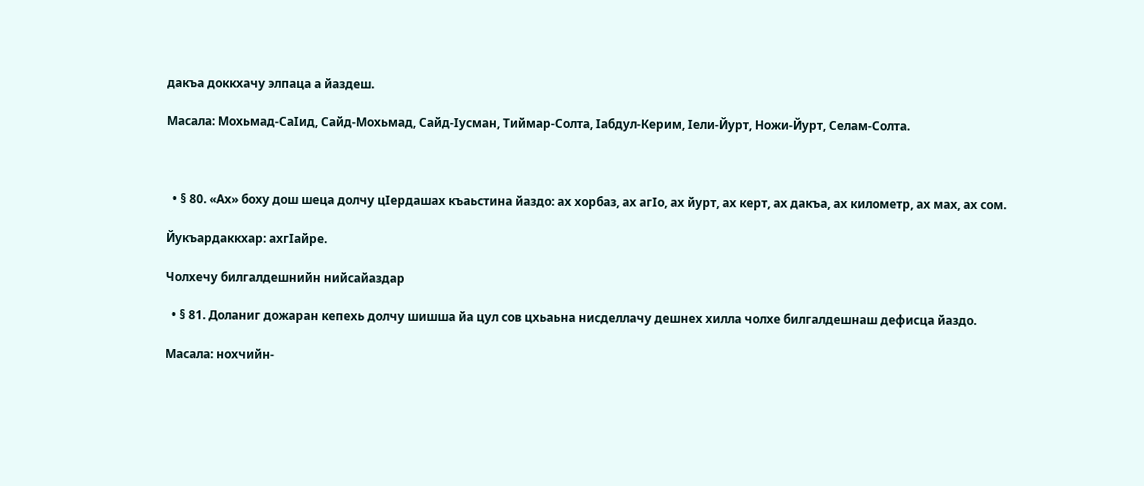дакъа доккхачу элпаца а йаздеш.

Масала: Мохьмад-СаӀид, Сайд-Мохьмад, Сайд-Ӏусман, Тиймар-Солта, Ӏабдул-Керим, Ӏели-Йурт, Ножи-Йурт, Селам-Солта.



  • § 80. «Ах» боху дош шеца долчу цӀердашах къаьстина йаздо: ах хорбаз, ах агӀо, ах йурт, ах керт, ах дакъа, ах километр, ах мах, ах сом.

Йукъардаккхар: ахгӀайре.

Чолхечу билгалдешнийн нийсайаздар

  • § 81. Доланиг дожаран кепехь долчу шишша йа цул сов цхьаьна нисделлачу дешнех хилла чолхе билгалдешнаш дефисца йаздо.

Масала: нохчийн-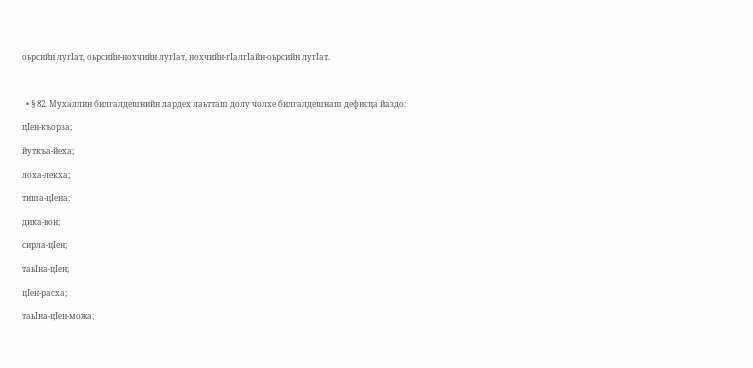оьрсийн лугӀат, оьрсийн-нохчийн лугӀат, нохчийн-гӀалгӀайн-оьрсийн лугӀат.



  • § 82. Мухаллин билгалдешнийн лардех лаьтташ долу чолхе билгалдешнаш дефисца йаздо:

цӀен-къорза;

йуткъа-йеха;

лоха-лекха;

тиша-цӀена;

дика-вон;

сирла-цӀен;

таьӀна-цӀен;

цӀен-расха;

таьӀна-цӀен-можа;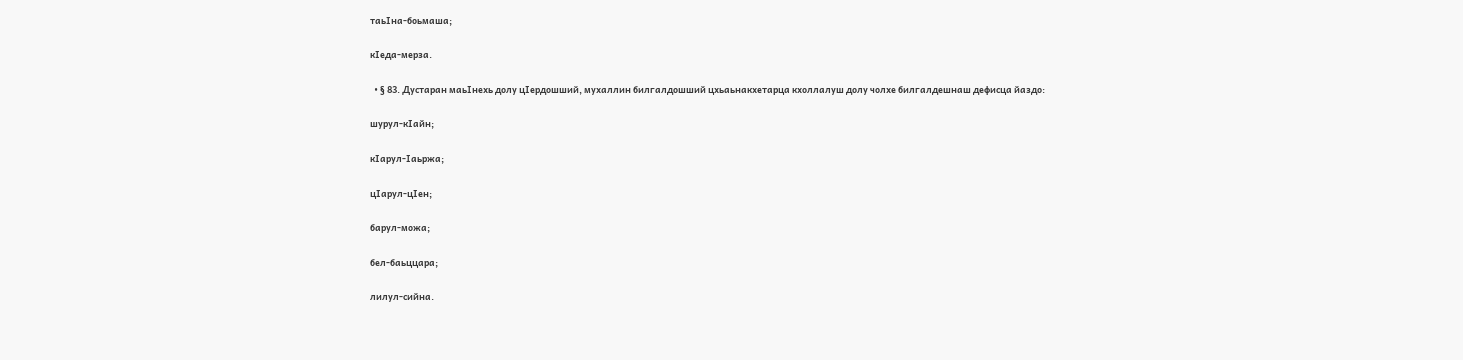таьӀна-боьмаша;

кӀеда-мерза.

  • § 83. Дустаран маьӀнехь долу цӀердошший, мухаллин билгалдошший цхьаьнакхетарца кхоллалуш долу чолхе билгалдешнаш дефисца йаздо:

шурул-кӀайн;

кӀарул-Ӏаьржа;

цӀарул-цӀен;

барул-можа;

бел-баьццара;

лилул-сийна.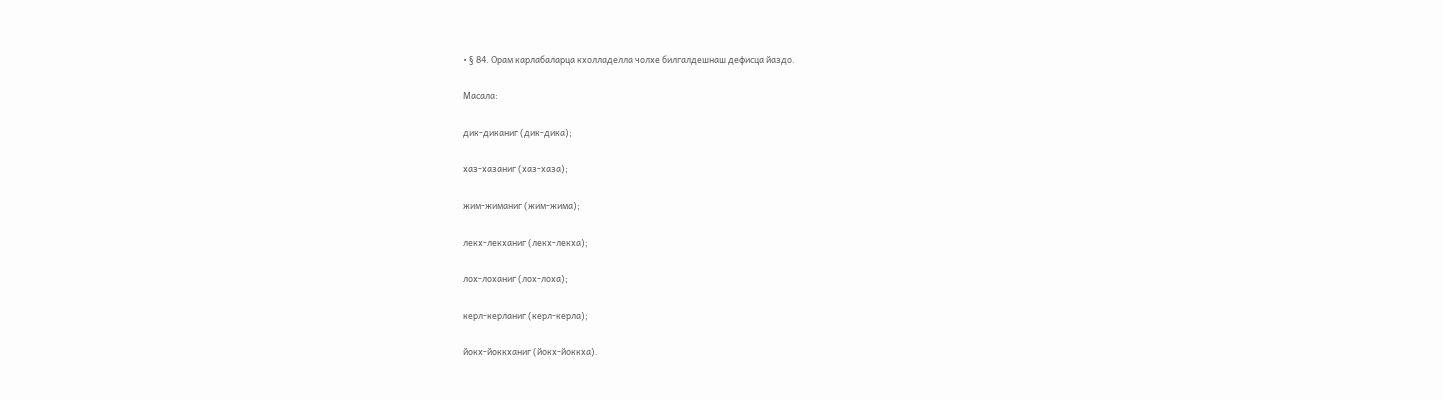• § 84. Орам карлабаларца кхолладелла чолхе билгалдешнаш дефисца йаздо.

Масала:

дик-диканиг (дик-дика);

хаз-хазаниг (хаз-хаза);

жим-жиманиг (жим-жима);

лекх-лекханиг (лекх-лекха);

лох-лоханиг (лох-лоха);

керл-керланиг (керл-керла);

йокх-йоккханиг (йокх-йоккха).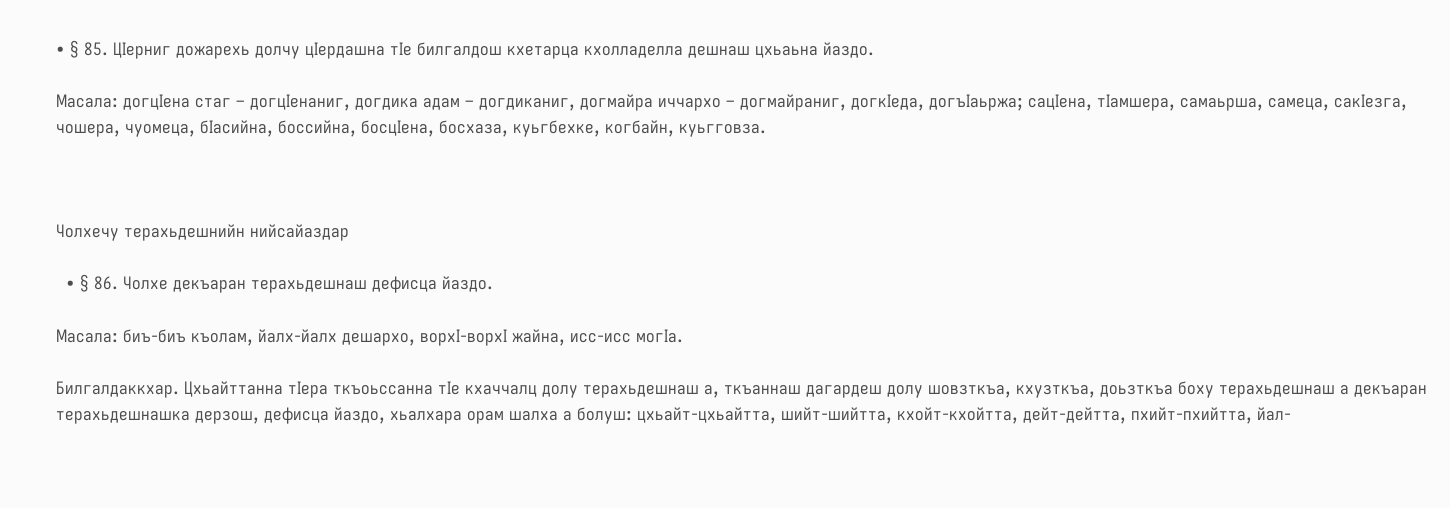• § 85. ЦӀерниг дожарехь долчу цӀердашна тӀе билгалдош кхетарца кхолладелла дешнаш цхьаьна йаздо.

Масала: догцӀена стаг – догцӀенаниг, догдика адам – догдиканиг, догмайра иччархо – догмайраниг, догкӀеда, догъӀаьржа; сацӀена, тӀамшера, самаьрша, самеца, сакӀезга, чошера, чуомеца, бӀасийна, боссийна, босцӀена, босхаза, куьгбехке, когбайн, куьгговза.



Чолхечу терахьдешнийн нийсайаздар

  • § 86. Чолхе декъаран терахьдешнаш дефисца йаздо.

Масала: биъ-биъ къолам, йалх-йалх дешархо, ворхӀ-ворхӀ жайна, исс-исс могӀа.

Билгалдаккхар. Цхьайттанна тӀера ткъоьссанна тӀе кхаччалц долу терахьдешнаш а, ткъаннаш дагардеш долу шовзткъа, кхузткъа, доьзткъа боху терахьдешнаш а декъаран терахьдешнашка дерзош, дефисца йаздо, хьалхара орам шалха а болуш: цхьайт-цхьайтта, шийт-шийтта, кхойт-кхойтта, дейт-дейтта, пхийт-пхийтта, йал-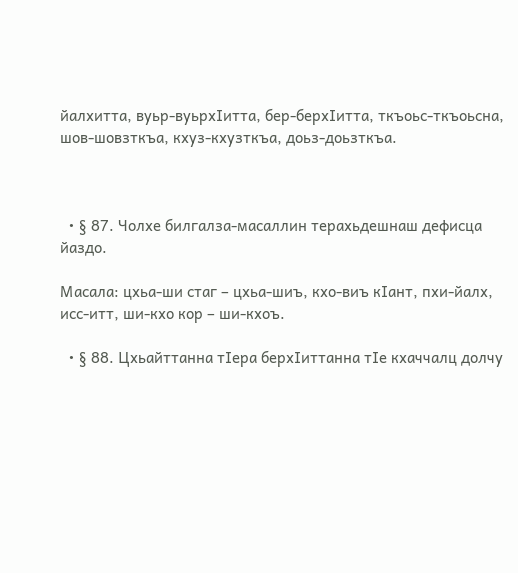йалхитта, вуьр-вуьрхӀитта, бер-берхӀитта, ткъоьс-ткъоьсна, шов-шовзткъа, кхуз-кхузткъа, доьз-доьзткъа.



  • § 87. Чолхе билгалза-масаллин терахьдешнаш дефисца йаздо.

Масала: цхьа-ши стаг – цхьа-шиъ, кхо-виъ кӀант, пхи-йалх, исс-итт, ши-кхо кор – ши-кхоъ.

  • § 88. Цхьайттанна тӀера берхӀиттанна тӀе кхаччалц долчу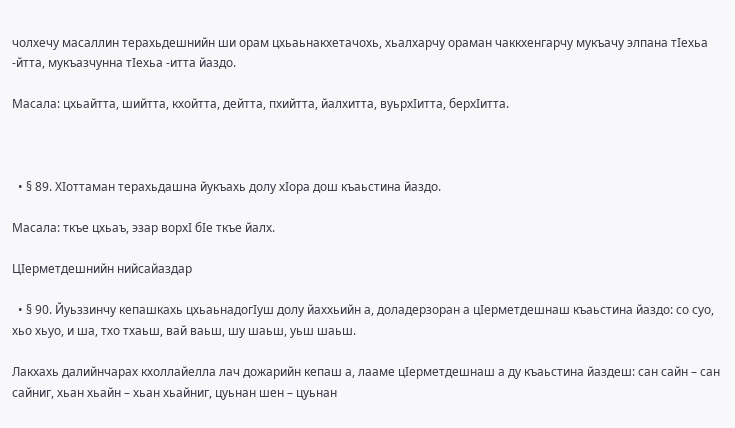чолхечу масаллин терахьдешнийн ши орам цхьаьнакхетачохь, хьалхарчу ораман чаккхенгарчу мукъачу элпана тӀехьа -йтта, мукъазчунна тӀехьа -итта йаздо.

Масала: цхьайтта, шийтта, кхойтта, дейтта, пхийтта, йалхитта, вуьрхӀитта, берхӀитта.



  • § 89. ХӀоттаман терахьдашна йукъахь долу хӀора дош къаьстина йаздо.

Масала: ткъе цхьаъ, эзар ворхӀ бӀе ткъе йалх.

ЦӀерметдешнийн нийсайаздар

  • § 90. Йуьззинчу кепашкахь цхьаьнадогӀуш долу йаххьийн а, доладерзоран а цӀерметдешнаш къаьстина йаздо: со суо, хьо хьуо, и ша, тхо тхаьш, вай ваьш, шу шаьш, уьш шаьш.

Лакхахь далийнчарах кхоллайелла лач дожарийн кепаш а, лааме цӀерметдешнаш а ду къаьстина йаздеш: сан сайн – сан сайниг, хьан хьайн – хьан хьайниг, цуьнан шен – цуьнан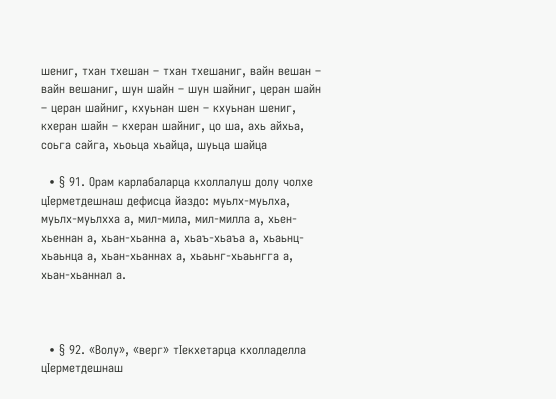шениг, тхан тхешан – тхан тхешаниг, вайн вешан – вайн вешаниг, шун шайн – шун шайниг, церан шайн – церан шайниг, кхуьнан шен – кхуьнан шениг, кхеран шайн – кхеран шайниг, цо ша, ахь айхьа, соьга сайга, хьоьца хьайца, шуьца шайца

  • § 91. Орам карлабаларца кхоллалуш долу чолхе цӀерметдешнаш дефисца йаздо: муьлх-муьлха, муьлх-муьлхха а, мил-мила, мил-милла а, хьен-хьеннан а, хьан-хьанна а, хьаъ-хьаъа а, хьаьнц-хьаьнца а, хьан-хьаннах а, хьаьнг-хьаьнгга а, хьан-хьаннал а.



  • § 92. «Волу», «верг» тӀекхетарца кхолладелла цӀерметдешнаш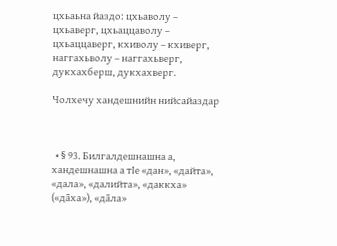цхьаьна йаздо: цхьаволу – цхьаверг, цхьаццаволу – цхьаццаверг, кхиволу – кхиверг, наггахьволу – наггахьверг, дукхахберш, дукхахверг.

Чолхечу хандешнийн нийсайаздар



  • § 93. Билгалдешнашна а, хандешнашна а тӀе «дан», «дайта», «дала», «далийта», «даккха» («дāха»), «дāла»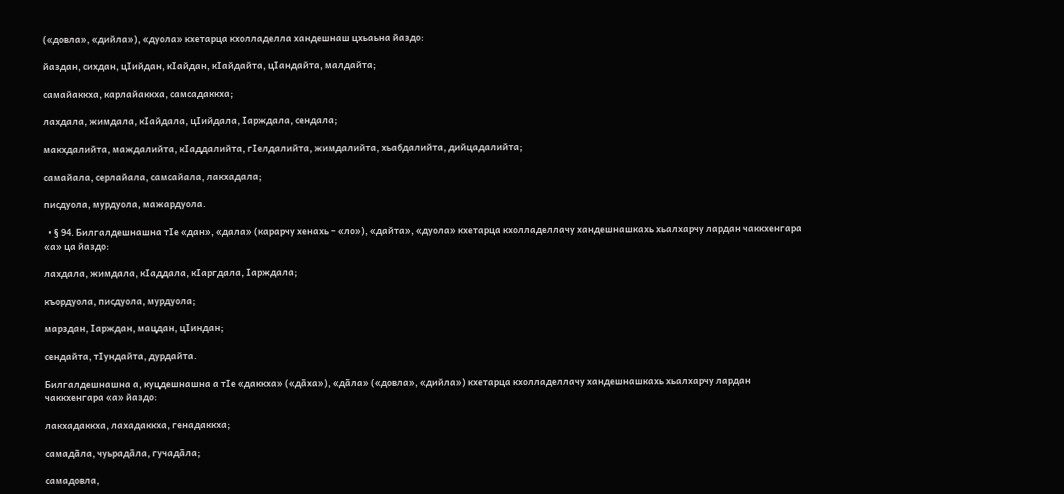(«довла», «дийла»), «дуола» кхетарца кхолладелла хандешнаш цхьаьна йаздо:

йаздан, сихдан, цӀийдан, кӀайдан, кӀайдайта, цӀандайта, малдайта;

самайаккха, карлайаккха, самсадаккха;

лахдала, жимдала, кӀайдала, цӀийдала, Ӏарждала, сендала;

макхдалийта, маждалийта, кӀаддалийта, гӀелдалийта, жимдалийта, хьабдалийта, дийцадалийта;

самайала, серлайала, самсайала, лакхадала;

писдуола, мурдуола, мажардуола.

  • § 94. Билгалдешнашна тӀе «дан», «дала» (карарчу хенахь – «ло»), «дайта», «дуола» кхетарца кхолладеллачу хандешнашкахь хьалхарчу лардан чаккхенгара «а» ца йаздо:

лахдала, жимдала, кӀаддала, кӀаргдала, Ӏарждала;

къордуола, писдуола, мурдуола;

марздан, Ӏарждан, мацдан, цӀиндан;

сендайта, тӀундайта, дурдайта.

Билгалдешнашна а, куцдешнашна а тӀе «даккха» («дāха»), «дāла» («довла», «дийла») кхетарца кхолладеллачу хандешнашкахь хьалхарчу лардан чаккхенгара «а» йаздо:

лакхадаккха, лахадаккха, генадаккха;

самадāла, чуьрадāла, гучадāла;

самадовла,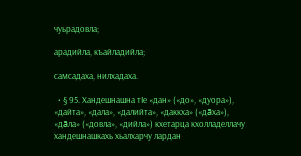чуьрадовла;

арадийла, къайладийла;

самсадаха, нилхадаха.

  • § 95. Хандешнашна тӀе «дан» («до», «дуора»), «дайта», «дала», «далийта», «даккха» («дāха»), «дāла» («довла», «дийла») кхетарца кхолладеллачу хандешнашкахь хьалхарчу лардан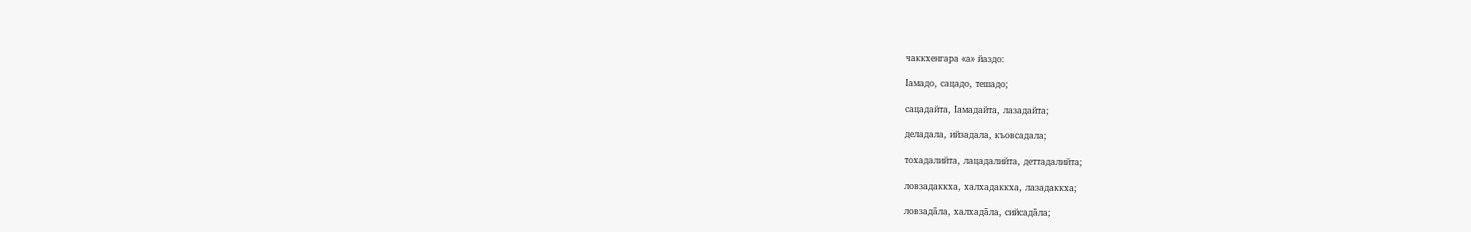чаккхенгара «а» йаздо:

Ӏамадо, сацадо, тешадо;

сацадайта, Ӏамадайта, лазадайта;

деладала, ийзадала, къовсадала;

тохадалийта, лацадалийта, деттадалийта;

ловзадаккха, халхадаккха, лазадаккха;

ловзадāла, халхадāла, сийсадāла;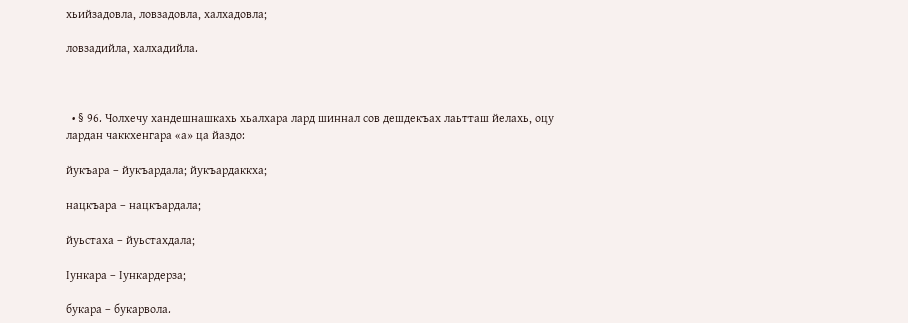хьийзадовла, ловзадовла, халхадовла;

ловзадийла, халхадийла.



  • § 96. Чолхечу хандешнашкахь хьалхара лард шиннал сов дешдекъах лаьтташ йелахь, оцу лардан чаккхенгара «а» ца йаздо:

йукъара – йукъардала; йукъардаккха;

нацкъара – нацкъардала;

йуьстаха – йуьстахдала;

Ӏункара – Ӏункардерза;

букара – букарвола.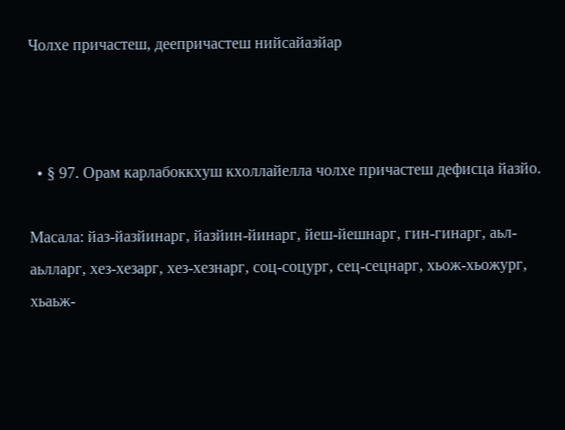Чолхе причастеш, деепричастеш нийсайазйар



  • § 97. Орам карлабоккхуш кхоллайелла чолхе причастеш дефисца йазйо.

Масала: йаз-йазйинарг, йазйин-йинарг, йеш-йешнарг, гин-гинарг, аьл-аьлларг, хез-хезарг, хез-хезнарг, соц-соцург, сец-сецнарг, хьож-хьожург, хьаьж-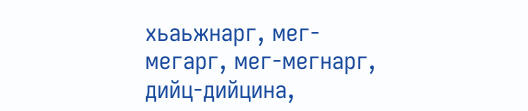хьаьжнарг, мег-мегарг, мег-мегнарг, дийц-дийцина,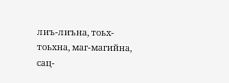лиъ-лиъна, тоьх-тоьхна, маг-магийна, сац-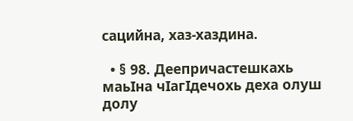сацийна, хаз-хаздина.

  • § 98. Деепричастешкахь маьӀна чӀагӀдечохь деха олуш долу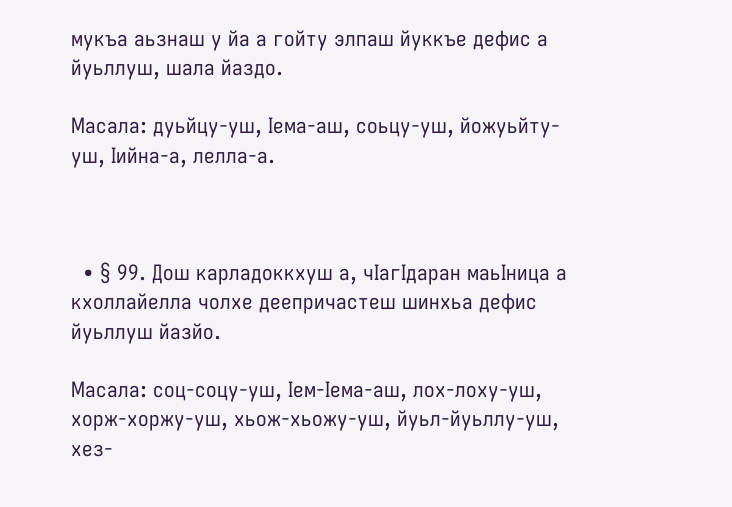мукъа аьзнаш у йа а гойту элпаш йуккъе дефис а йуьллуш, шала йаздо.

Масала: дуьйцу-уш, Ӏема-аш, соьцу-уш, йожуьйту-уш, Ӏийна-а, лелла-а.



  • § 99. Дош карладоккхуш а, чӀагӀдаран маьӀница а кхоллайелла чолхе деепричастеш шинхьа дефис йуьллуш йазйо.

Масала: соц-соцу-уш, Ӏем-Ӏема-аш, лох-лоху-уш, хорж-хоржу-уш, хьож-хьожу-уш, йуьл-йуьллу-уш, хез-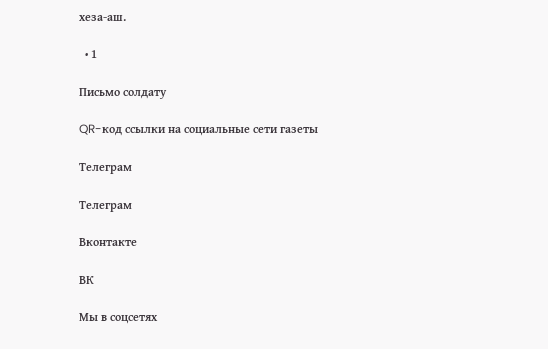хеза-аш.

  • 1

Письмо солдату

QR-код ссылки на социальные сети газеты

Телеграм

Телеграм

Вконтакте

ВК

Мы в соцсетях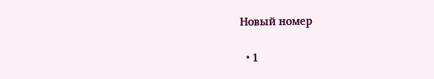Новый номер

  • 1